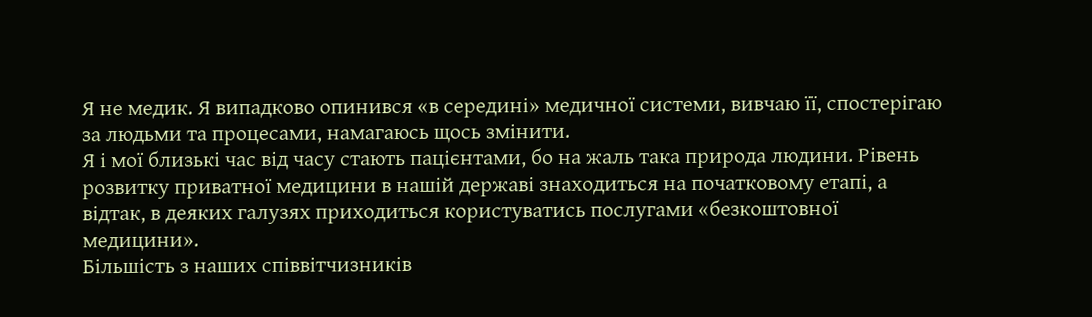Я не медик. Я випадково опинився «в середині» медичної системи, вивчаю її, спостерігаю за людьми та процесами, намагаюсь щось змінити.
Я і мої близькі час від часу стають пацієнтами, бо на жаль така природа людини. Рівень розвитку приватної медицини в нашій державі знаходиться на початковому етапі, а відтак, в деяких галузях приходиться користуватись послугами «безкоштовної медицини».
Більшість з наших співвітчизників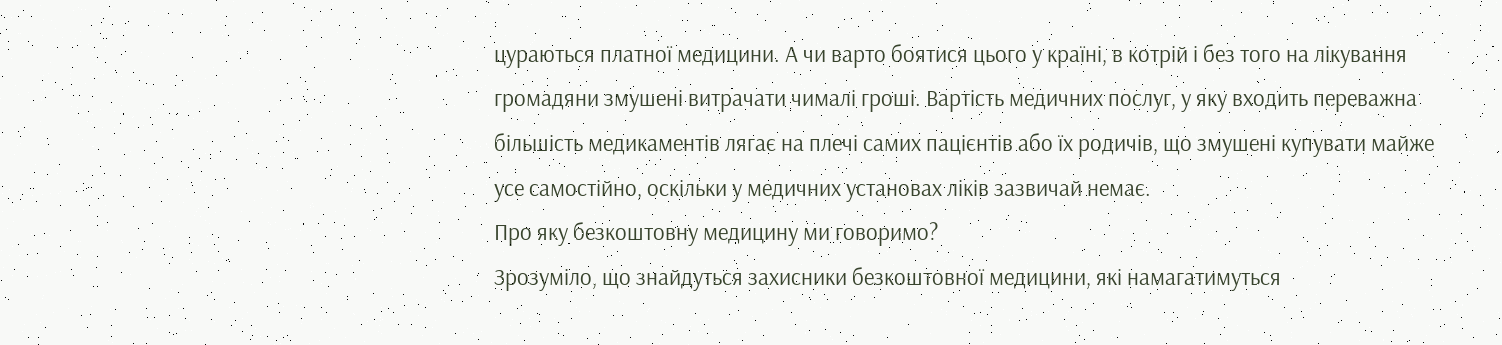цураються платної медицини. А чи варто боятися цього у країні, в котрій і без того на лікування громадяни змушені витрачати чималі гроші. Вартість медичних послуг, у яку входить переважна більшість медикаментів лягає на плечі самих пацієнтів або їх родичів, що змушені купувати майже усе самостійно, оскільки у медичних установах ліків зазвичай немає.
Про яку безкоштовну медицину ми говоримо?
Зрозуміло, що знайдуться захисники безкоштовної медицини, які намагатимуться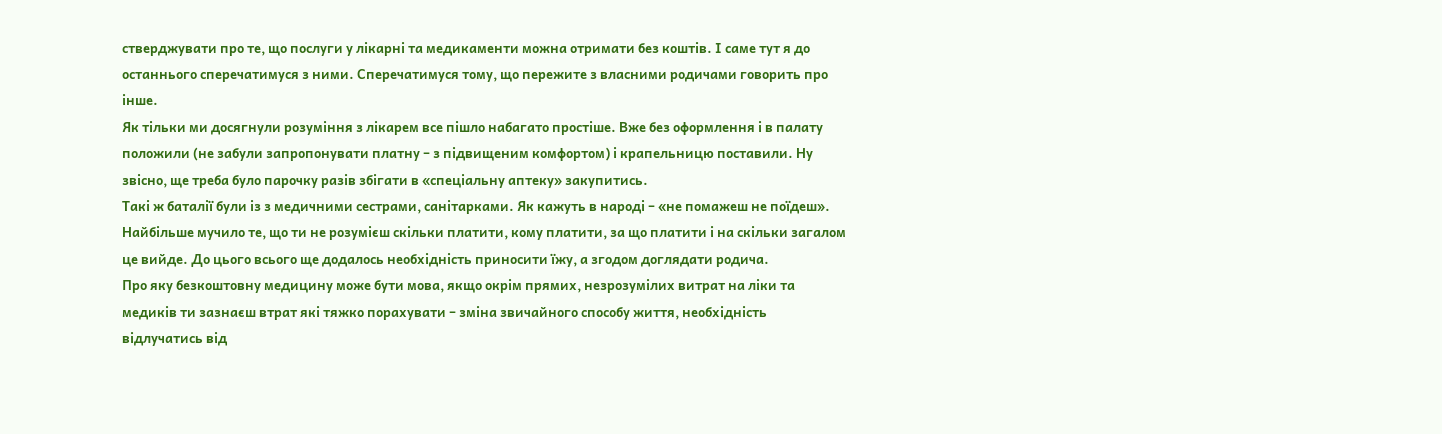стверджувати про те, що послуги у лікарні та медикаменти можна отримати без коштів. І саме тут я до останнього сперечатимуся з ними. Сперечатимуся тому, що пережите з власними родичами говорить про інше.
Як тільки ми досягнули розуміння з лікарем все пішло набагато простіше. Вже без оформлення і в палату положили (не забули запропонувати платну – з підвищеним комфортом) і крапельницю поставили. Ну звісно, ще треба було парочку разів збігати в «спеціальну аптеку» закупитись.
Такі ж баталії були із з медичними сестрами, санітарками. Як кажуть в народі – «не помажеш не поїдеш». Найбільше мучило те, що ти не розумієш скільки платити, кому платити, за що платити і на скільки загалом це вийде. До цього всього ще додалось необхідність приносити їжу, а згодом доглядати родича.
Про яку безкоштовну медицину може бути мова, якщо окрім прямих, незрозумілих витрат на ліки та медиків ти зазнаєш втрат які тяжко порахувати – зміна звичайного способу життя, необхідність відлучатись від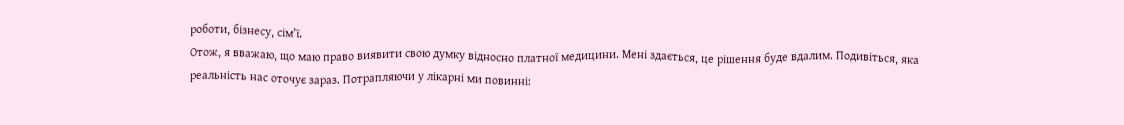роботи, бізнесу, сім’ї.
Отож, я вважаю, що маю право виявити свою думку відносно платної медицини. Мені здається, це рішення буде вдалим. Подивіться, яка реальність нас оточує зараз. Потрапляючи у лікарні ми повинні: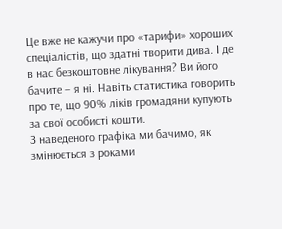Це вже не кажучи про «тарифи» хороших спеціалістів, що здатні творити дива. І де в нас безкоштовне лікування? Ви його бачите – я ні. Навіть статистика говорить про те, що 90% ліків громадяни купують за свої особисті кошти.
З наведеного графіка ми бачимо, як змінюється з роками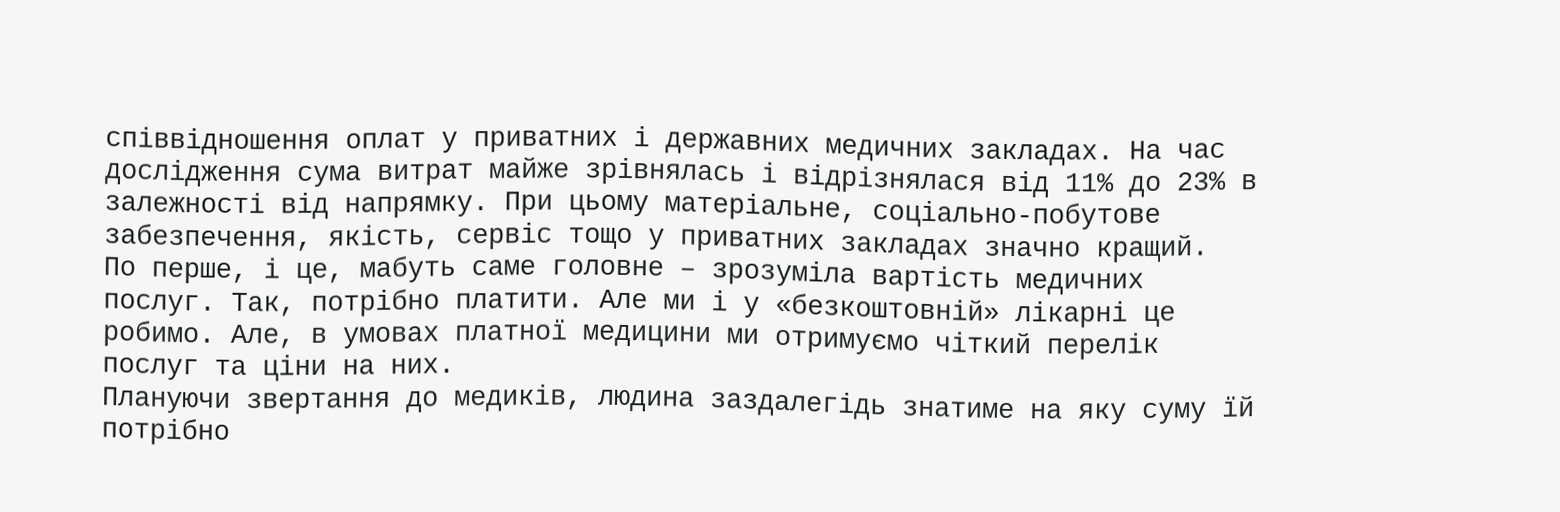співвідношення оплат у приватних і державних медичних закладах. На час дослідження сума витрат майже зрівнялась і відрізнялася від 11% до 23% в залежності від напрямку. При цьому матеріальне, соціально-побутове забезпечення, якість, сервіс тощо у приватних закладах значно кращий.
По перше, і це, мабуть саме головне – зрозуміла вартість медичних послуг. Так, потрібно платити. Але ми і у «безкоштовній» лікарні це робимо. Але, в умовах платної медицини ми отримуємо чіткий перелік послуг та ціни на них.
Плануючи звертання до медиків, людина заздалегідь знатиме на яку суму їй потрібно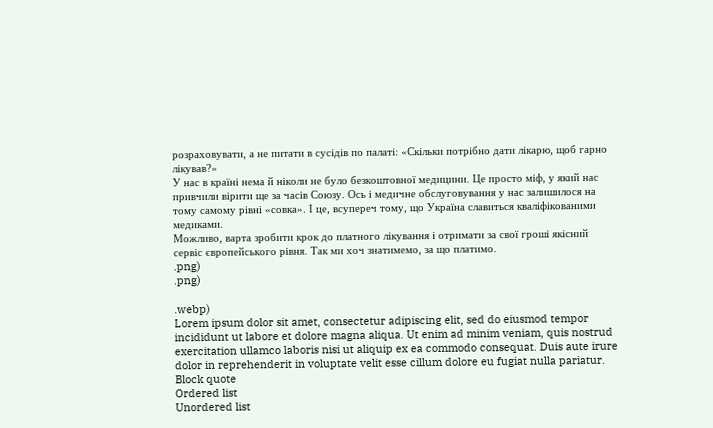розраховувати, а не питати в сусідів по палаті: «Скільки потрібно дати лікарю, щоб гарно лікував?»
У нас в країні нема й ніколи не було безкоштовної медицини. Це просто міф, у який нас привчили вірити ще за часів Союзу. Ось і медичне обслуговування у нас залишилося на тому самому рівні «совка». І це, всупереч тому, що Україна славиться кваліфікованими медиками.
Можливо, варта зробити крок до платного лікування і отримати за свої гроші якісний сервіс європейського рівня. Так ми хоч знатимемо, за що платимо.
.png)
.png)

.webp)
Lorem ipsum dolor sit amet, consectetur adipiscing elit, sed do eiusmod tempor incididunt ut labore et dolore magna aliqua. Ut enim ad minim veniam, quis nostrud exercitation ullamco laboris nisi ut aliquip ex ea commodo consequat. Duis aute irure dolor in reprehenderit in voluptate velit esse cillum dolore eu fugiat nulla pariatur.
Block quote
Ordered list
Unordered list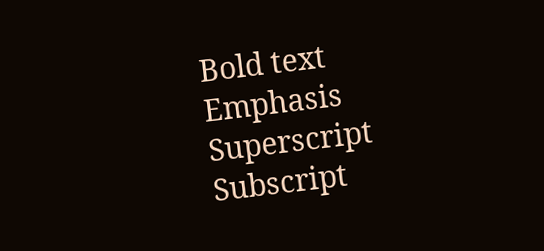Bold text
Emphasis
Superscript
Subscript